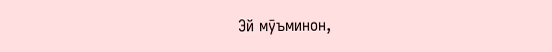Эй мӯъминон,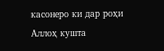касонеро ки дар роҳи Аллоҳ кушта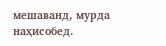мешаванд, мурда наҳисобед.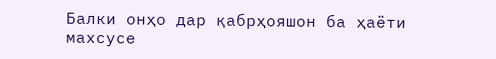Балки онҳо дар қабрҳояшон ба ҳаёти махсусе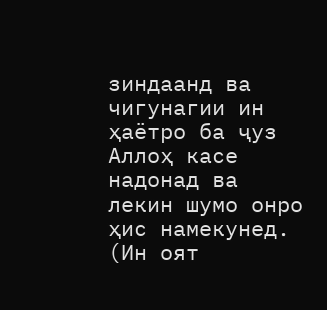зиндаанд ва чигунагии ин ҳаётро ба ҷуз Аллоҳ касе надонад ва лекин шумо онро ҳис намекунед. (Ин оят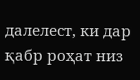далелест, ки дар қабр роҳат низ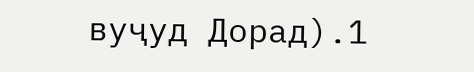вуҷуд Дорад).1